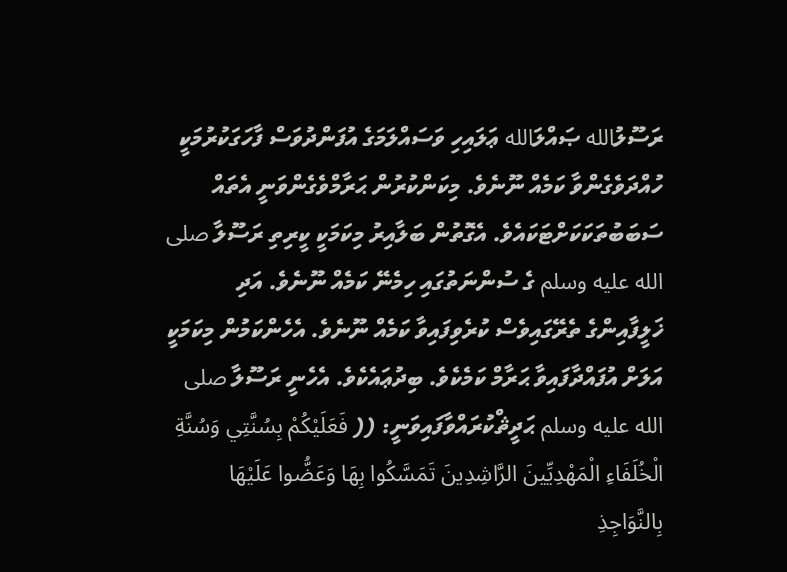ރަސޫލުالله ޞައްލަالله ޢަލައިހި ވަސައްލަމަގެ އުފަންދުވަސް ފާހަގަކުރުމަކީ ހުއްދަވެގެންވާ ކަމެއް ނޫނެވެ. މިކަންކުރުން ޙަރާމްވެގެންވަނީ އެތައް ސަބަބުތަކަކަށްޓަކައެވެ. އެގޮތުން ބަލާއިރު މިކަމަކީ ކީރިތި ރަސޫލާ صلى الله عليه وسلم ގެ ސުންނަތުގައި ހިމެނޭ ކަމެއް ނޫނެވެ. އަދި ޚަލީފާއިންގެ ތެރޭގައިވެސް ކުރެވިފައިވާ ކަމެއް ނޫނެވެ. އެހެންކަމުން މިކަމަކީ އަލަށް އުފައްދާފައިވާ ޙަރާމް ކަމެކެވެ. ބިދުޢައެކެވެ. އެހެނީ ރަސޫލާ صلى الله عليه وسلم ޙަދީޘްކުރައްވާފައިވަނީ: (( فَعَلَيْكُمْ بِسُنَّتِي وَسُنَّةِ الْخُلَفَاءِ الْمَهْدِيِّينَ الرَّاشِدِينَ تَمَسَّكُوا بِهَا وَعَضُّوا عَلَيْهَا بِالنَّوَاجِذِ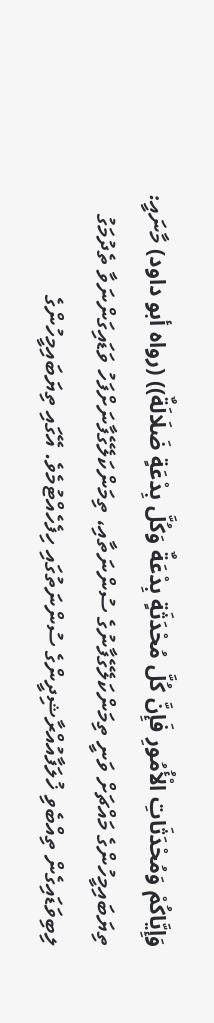وَإِيَّاكُمْ وَمُحْدَثَاتِ الْأُمُورِ فَإِنَّ كُلَّ مُحْدَثَةٍ بِدْعَةٌ وَكُلَّ بِدْعَةٍ ضَلَالَةٌ)) (رواه أبو داود) މާނައީ: ތިޔަބައިމީހުންގެ މައްޗަށް ވަނީ ތިމަންކަލޭގެފާނުގެ ސުންނަތާއި، ތިމަންކަލޭގެފާނަށްފަހު ވަޑައިގަންނަވާ ތެދުމަގު ލިބިވަޑައިގެން ތިއްބެވި ޚުލަފާއުއްރާޝިދީންގެ ސުންނަތުގައި ހިފެހެއްޓުމެވެ. އޭގައި ތިޔަބައިމީހުންގެ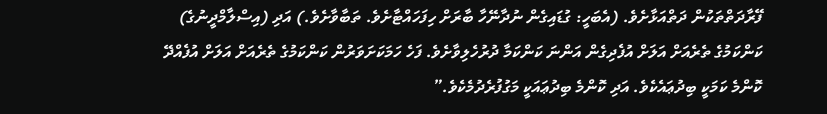ފޭރާދަތްތަކުން ދަތްއަޅާށެވެ. (އެބަހީ: ގުޑައިގެން ނުދާނޭހާ ބާރަށް ހިފަހައްޓާށެވެ. ތަބާވާށެވެ.) އަދި (އިސްލާމްދީނުގެ) ކަންކަމުގެ ތެރެއަށް އަލަށް އުފެދިގެން އަންނަ ކަންކަމާ ދުރުހެލިވާށެވެ. ފަހެ ހަމަކަށަވަރުން ކަންކަމުގެ ތެރެއަށް އަލަށް އުފެއްދޭ ކޮންމެ ކަމަކީ ބިދުޢައެކެވެ. އަދި ކޮންމެ ބިދުޢައަކީ މަގުފުރެދުމެކެވެ.”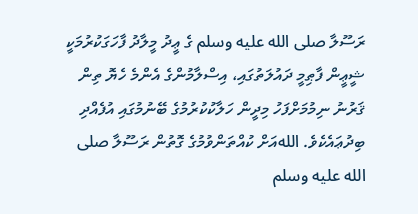ރަސޫލާ صلى الله عليه وسلم ގެ ޢީދު މީލާދު ފާހަގަކުރުމަކީ ޝީޢީން ފާޠިމީ ދައުލަތުގައި، އިސްލާމުންގެ އެންމެ ހެޔޮ ތިން ޤަރުނު ނިމުމަށްފަހު މިދީން ހަލާކުކުރުމުގެ ބޭނުމުގައި އުފެއްދި ބިދުޢައެކެވެ. اللهއަށް ކުއްތަންވުމުގެ ގޮތުން ރަސޫލާ صلى الله عليه وسلم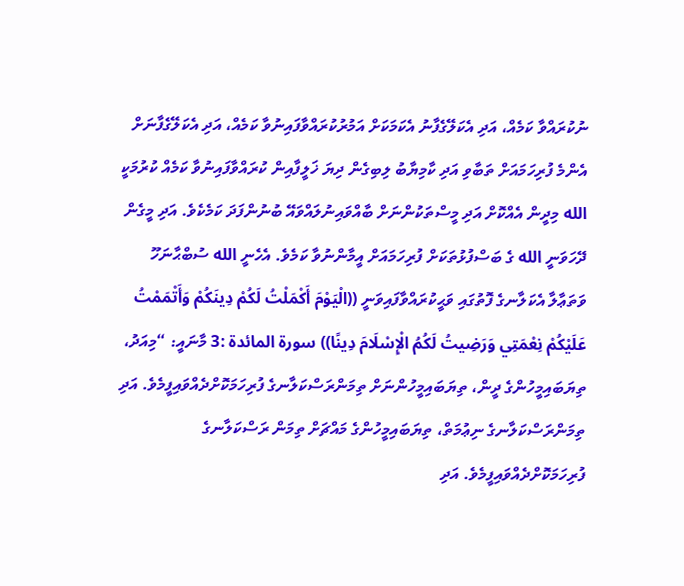ނުކުރައްވާ ކަމެއް، އަދި އެކަލޭގެފާނު އެކަމަކަށް އަމުރުކުރައްވާފައިނުވާ ކަމެއް، އަދި އެކަލޭގެފާނަށް އެންމެ ފުރިހަމައަށް ތަބާވި އަދި ކާމިޔާބު ލިބިގެން ދިޔަ ޚަލީފާއިން ކުރައްވާފައިނުވާ ކަމެއް ކުރުމަކީ الله މިދީން އެއްކޮށް އަދި މީސްތަކުންނަށް ބާއްވައިނުލައްވައޭ ބުނުންފަދަ ކަމެކެވެ. އަދި މީގެން ދޭހަވަނީ الله ގެ ބަސްފުޅުތަކަށް ފުރިހަމައަށް އީމާންނުވާ ކަމެވެ. އެހެނީ الله ސުބްޙާނަހޫ ވަތަޢާލާ އެކަލާނގެ ފޮތުގައި ވަޙީކުރައްވާފައިވަނީ ((الْيَوْمَ أَكْمَلْتُ لَكُمْ دِينَكُمْ وَأَتْمَمْتُ عَلَيْكُمْ نِعْمَتِي وَرَضِيتُ لَكُمُ الْإِسْلَامَ دِينًا)) سورة المائدة :3 މާނައީ: “މިއަދު، ތިޔަބައިމީހުންގެ ދީން، ތިޔަބައިމީހުންނަށް ތިމަންރަސްކަލާނގެ ފުރިހަމަކޮށްދެއްވައިފީމެވެ. އަދި ތިމަންރަސްކަލާނގެ ނިޢުމަތް، ތިޔަބައިމީހުންގެ މައްޗަށް ތިމަން ރަސްކަލާނގެ ފުރިހަމަކޮށްދެއްވައިފީމެވެ. އަދި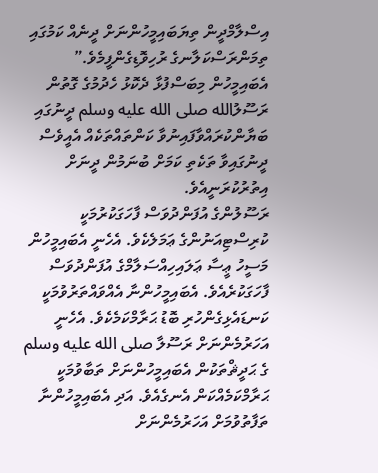އިސްލާމްދީން ތިޔަބައިމީހުންނަށް ދީނެއް ކަމުގައި ތިމަންރަސްކަލާނގެ ރުހިވޮޑިގެންފީމެވެ.” އެބައިމީހުން މިބަސްފުޅާ ދެކޮޅު ހެދުމުގެ ގޮތުން ރަސޫލުالله صلى الله عليه وسلم ދީނުގައި ބަޔާންކުރައްވާފައިނުވާ ކަންތައްތަކެއް އެއީވެސް ދީނުގައިވާ ތަކެތި ކަމަށް ބުނަމުން ދީނަށް އިތުރުކުރަނީއެވެ.
ރަސޫލުންގެ އުފަންދުވަސް ފާހަގަކުރުމަކީ ކުރިސްޓިއަނުންގެ ޢަމަލެކެވެ. އެހެނީ އެބައިމީހުން މަސީހު ޢީސާ ޢަލައިހިއްސަލާމްގެ އުފަންދުވަސް ފާހަގަކުރެއެވެ. އެބައިމީހުންނާ އެއްވައްތަރުވުމަކީ ކަނޑައެޅިގެންހުރި ބޮޑު ޙަރާމްކަމެކެވެ. އެހެނީ އަހަރުމެންނަށް ރަސޫލާ صلى الله عليه وسلم ގެ ޙަދީޘްތަކުން އެބައިމީހުންނަށް ތަބާވުމަކީ ޙަރާމްކަމެއްކަން އެނގެއެވެ. އަދި އެބައިމީހުންނާ ތަފާތުވުމަށް އަހަރުމެންނަށް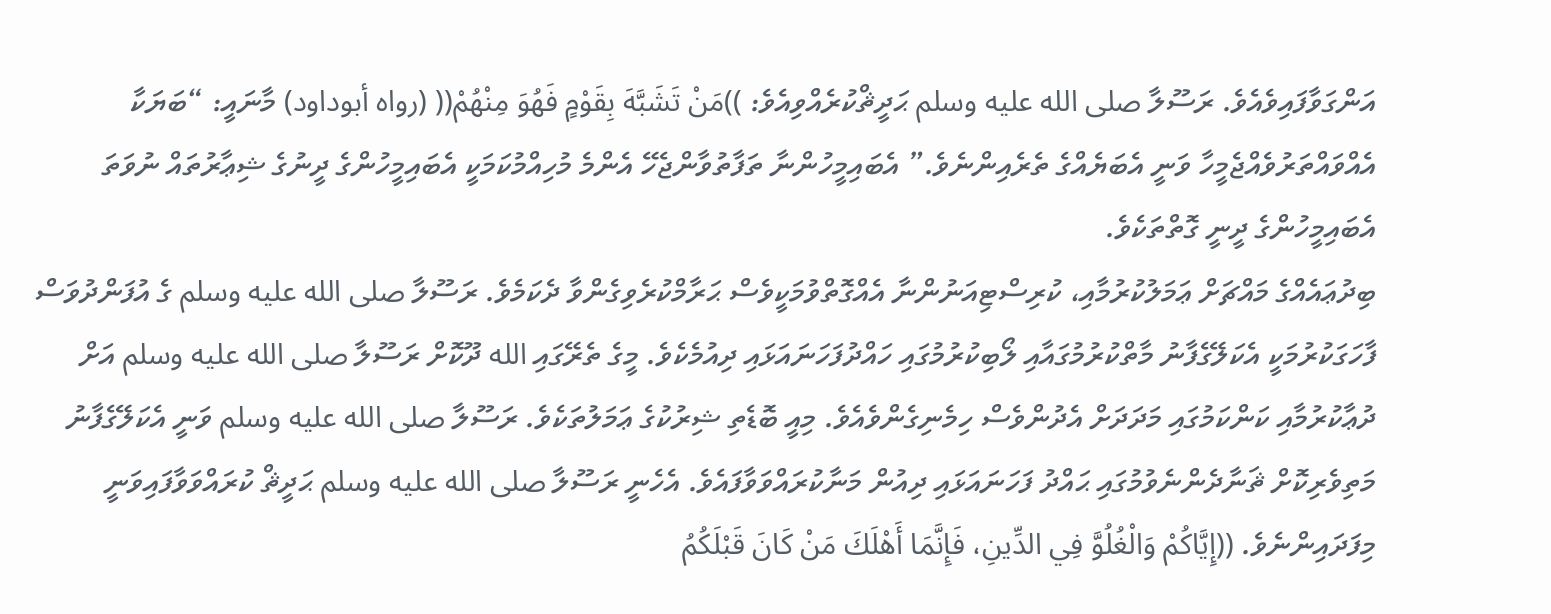އަންގަވާފައިވެއެވެ. ރަސޫލާ صلى الله عليه وسلم ޙަދީޘްކުރެއްވިއެވެ: ))مَنْ تَشَبَّهَ بِقَوْمٍ فَهُوَ مِنْهُمْ(( (رواه أبوداود) މާނައީ: “ބަޔަކާ އެއްވައްތަރުވެއްޖެމީހާ ވަނީ އެބަޔެއްގެ ތެރެއިންނެވެ.” އެބައިމީހުންނާ ތަފާތުވާންޖެހޭ އެންމެ މުހިއްމުކަމަކީ އެބައިމީހުންގެ ދީނުގެ ޝިޢާރުތައް ނުވަތަ އެބައިމީހުންގެ ދީނީ ގޮތްތަކެވެ.
ބިދުޢައެއްގެ މައްޗަށް ޢަމަލުކުރުމާއި، ކުރިސްޓިއަނުންނާ އެއްގޮތްވުމަކީވެސް ޙަރާމްކުރެވިގެންވާ ދެކަމެވެ. ރަސޫލާ صلى الله عليه وسلم ގެ އުފަންދުވަސް ފާހަގަކުރުމަކީ އެކަލޭގެފާނު މާތްކުރުމުގައާއި ލޯބިކުރުމުގައި ހައްދުފަހަނައަޅައި ދިއުމެކެވެ. މީގެ ތެރޭގައި الله ދޫކޮށް ރަސޫލާ صلى الله عليه وسلم އަށް ދުޢާކުރުމާއި ކަންކަމުގައި މަދަދަށް އެދުންވެސް ހިމެނިގެންވެއެވެ. މިއީ ބޮޑެތި ޝިރުކުގެ ޢަމަލުތަކެވެ. ރަސޫލާ صلى الله عليه وسلم ވަނީ އެކަލޭގެފާނު މަތިވެރިކޮށް ޘަނާދެންނެވުމުގައި ޙައްދު ފަހަނައަޅައި ދިއުން މަނާކުރައްވަވާފައެވެ. އެހެނީ ރަސޫލާ صلى الله عليه وسلم ޙަދީޘް ކުރައްވަވާފައިވަނީ މިފަދައިންނެވެ. ((إِيَّاكُمْ وَالْغُلُوَّ فِي الدِّينِ، فَإِنَّمَا أَهْلَكَ مَنْ كَانَ قَبْلَكُمُ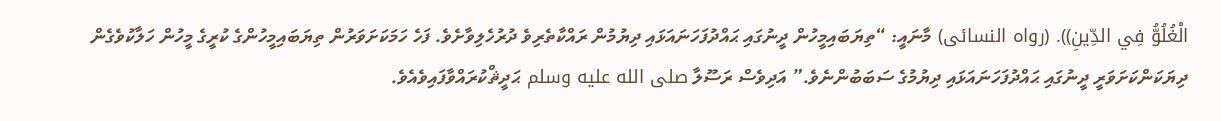الْغُلُوُّ فِي الدِّينِ)). (رواه النسائى) މާނައީ: “ތިޔަބައިމީހުން ދީނުގައި ޙައްދުފަހަނައަޅައި ދިޔުމުން ރައްކާތެރިވެ ދުރުހެލިވާށެވެ. ފަހެ ހަމަކަށަވަރުން ތިޔަބައިމީހުންގެ ކުރީގެ މީހުން ހަލާކުވެގެން ދިޔަކަންކަށަވަރީ ދީނުގައި ޙައްދުފަހަނައަޅައި ދިޔުމުގެ ސަބަބުންނެވެ.” އަދިވެސް ރަސޫލާ صلى الله عليه وسلم ޙަދީޘްކުރައްވާފައިވެއެވެ.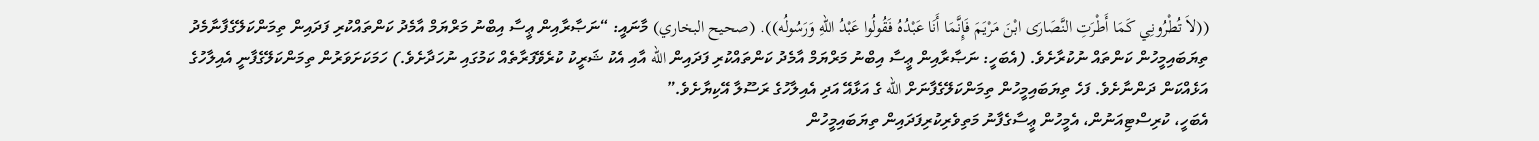((لاَ تُطْرُونِي كَمَا أَطْرَتِ النَّصَارَى ابْنَ مَرْيَمَ فَإِنَّمَا أَنَا عَبْدُهُ فَقُولُوا عَبْدُ اللهِ وَرَسُولُه)). (صحيح البخاري) މާނައީ: “ނަޞާރާއިން ޢީސާ އިބްނު މަރްޔަމް އާމެދު ކަންތައްކުރި ފަދައިން ތިމަންކަލޭގެފާނާމެދު ތިޔަބައިމީހުން ކަންތައް ނުކުރާށެވެ. (އެބަހީ: ނަޞާރާއިން ޢީސާ އިބްނު މަރްޔަމް އާމެދު ކަންތައްކުރި ފަދައިން الله އާއި އެކު ޝަރީކު ކުރެވޭފަރާތެއް ކަމުގައި ނުހަދާށެވެ.) ހަމަކަށަވަރުން ތިމަންކަލޭގެފާނީ އެއިލާހުގެ އަޅެއްކަން ދަންނާށެވެ. ފަހެ ތިޔަބައިމީހުން ތިމަންކަލޭގެފާނަށް الله ގެ އަޅާއޭ އަދި އެއިލާހުގެ ރަސޫލާ އޭކިޔާށެވެ.”
އެބަހީ، ކުރިސްޓިއަނުން، އެމީހުން ޢީސާގެފާނު މަތިވެރިކުރިފަދައިން ތިޔަބައިމީހުން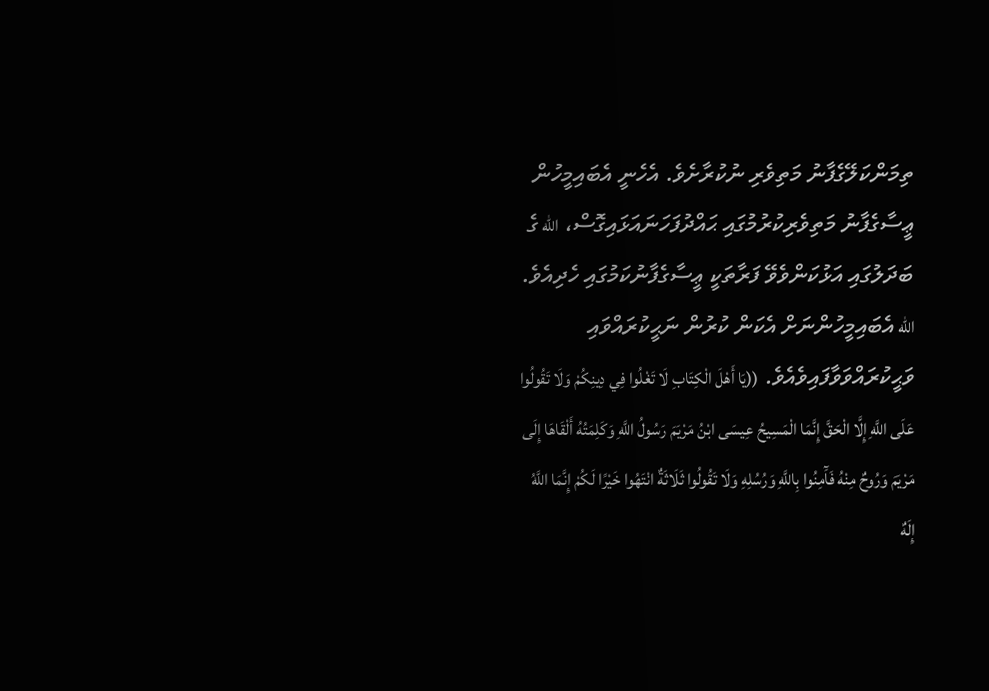ތިމަންކަލޭގެފާނު މަތިވެރި ނުކުރާށެވެ. އެހެނީ އެބައިމީހުން ޢީސާގެފާނު މަތިވެރިކުރުމުގައި ޙައްދުފަހަނައަޅައިގޮސް، الله ގެ ބަދަލުގައި އަޅުކަންވެވޭ ފަރާތަކީ ޢީސާގެފާނުކަމުގައި ހެދިއެވެ. الله އެބައިމީހުންނަށް އެކަން ކުރުން ނަޙީކުރައްވައި ވަޙީކުރައްވަވާފައިވެއެވެ. ((يَا أَهْلَ الْكِتَابِ لَا تَغْلُوا فِي دِينِكُمْ وَلَا تَقُولُوا عَلَى اللَّهِ إِلَّا الْحَقَّ إِنَّمَا الْمَسِيحُ عِيسَى ابْنُ مَرْيَمَ رَسُولُ اللَّهِ وَكَلِمَتُهُ أَلْقَاهَا إِلَى مَرْيَمَ وَرُوحٌ مِنْهُ فَآَمِنُوا بِاللَّهِ وَرُسُلِهِ وَلَا تَقُولُوا ثَلَاثَةٌ انْتَهُوا خَيْرًا لَكُمْ إِنَّمَا اللَّهُ إِلَهٌ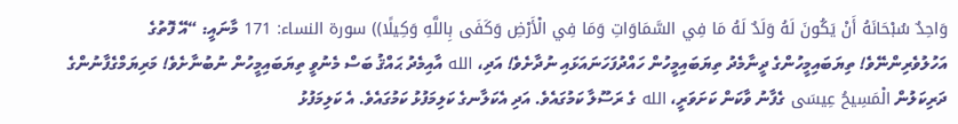وَاحِدٌ سُبْحَانَهُ أَنْ يَكُونَ لَهُ وَلَدٌ لَهُ مَا فِي السَّمَاوَاتِ وَمَا فِي الْأَرْضِ وَكَفَى بِاللَّهِ وَكِيلًا)) سورة النساء: 171 މާނައީ: “އޭ ފޮތުގެ އަހުލުވެރިންނޭވެ! ތިޔަބައިމީހުންގެ ދީނާމެދު ތިޔަބައިމީހުން ހައްދުފަހަނައަޅައި ނުދާށެވެ! އަދި، الله އާއިމެދު ޙައްޤު ބަސް މެނުވީ ތިޔަބައިމީހުން ނުބުނާށެވެ! މަރިޔަމްގެފާނުންގެ ދަރިކަލުން الْمَسِيحُ عِيسَى ގެފާނު ވާކަން ކަށަވަރީ، الله ގެ ރަސޫލާ ކަމުގައެވެ. އަދި އެކަލާނގެ ކަލިމަފުޅު ކަމުގައެވެ. އެ ކަލިމަފުޅު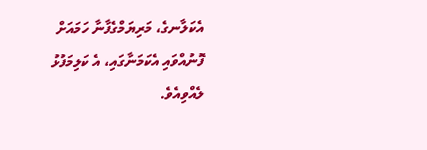އެކަލާނގެ، މަރިޔަމްގެފާނާ ހަމައަށް ފޮނުއްވައި އެކަމަނާގައި، އެ ކަލިމަފުޅު ލެއްވިއެވެ.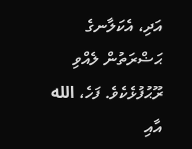އަދި، އެކަލާނގެ ޙަޟްރަތުން ލެއްވި ރޫޙުފުޅެކެވެ. ފަހެ، الله އާއި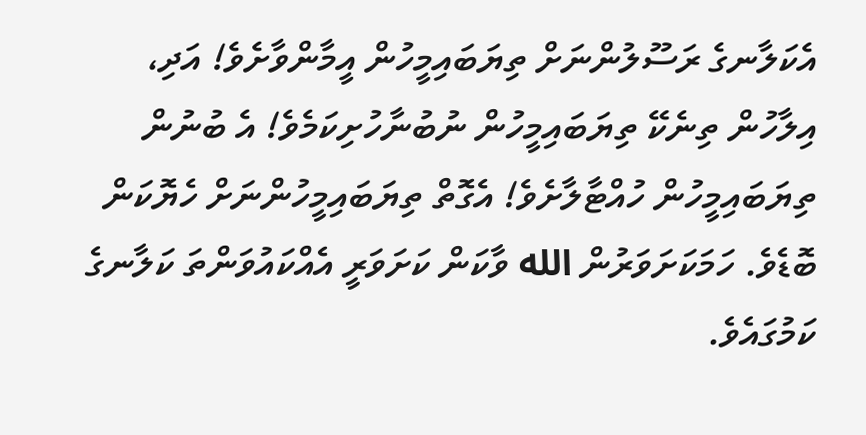އެކަލާނގެ ރަސޫލުންނަށް ތިޔަބައިމީހުން އީމާންވާށެވެ! އަދި، އިލާހުން ތިނެކޭ ތިޔަބައިމީހުން ނުބުނާހުށިކަމެވެ! އެ ބުނުން ތިޔަބައިމީހުން ހުއްޓާލާށެވެ! އެގޮތް ތިޔަބައިމީހުންނަށް ހެޔޮކަން ބޮޑެވެ. ހަމަކަށަވަރުން الله ވާކަން ކަށަވަރީ އެއްކައުވަންތަ ކަލާނގެ ކަމުގައެވެ.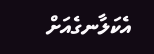އެކަލާނގެއަށް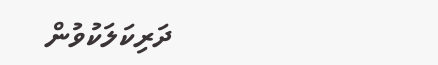ދަރިކަލަކުވުން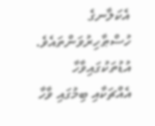އެކަލާނގެ ހުސްޠާހިރުވަންތައެވެ. އުޑުތަކުގައިވާހާ އެއްޗަކާއި ބިމުގައި ވާހާ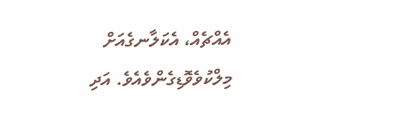އެއްޗެއް، އެކަލާނގެއަށް މިލްކުވެވޮޑިގެންވެއެވެ. އަދި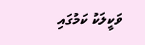ވަކީލަކު ކަމުގައި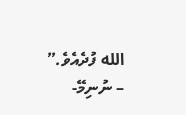الله ފުދެއެވެ.”
– ނުނިމޭ-